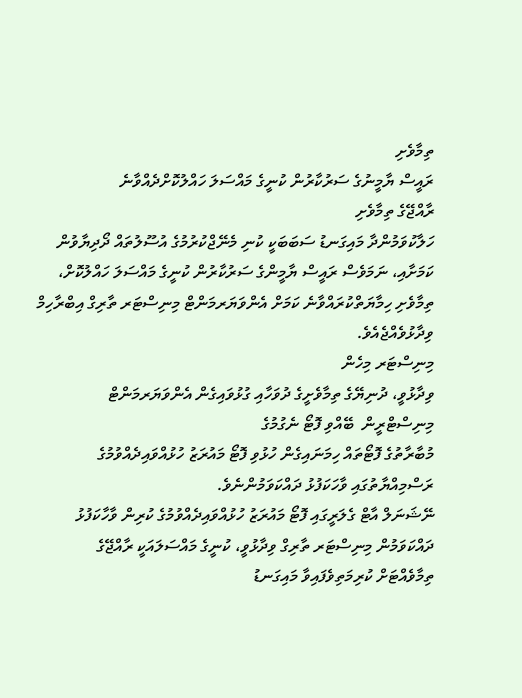ތިމާވެށި
ރައީސް ޔާމީނުގެ ސަރުކާރުން ކުނީގެ މައްސަލަ ހައްލުކޮށްދެއްވާނެ
ރާއްޖޭގެ ތިމާވެށި
ހަލާކުވަމުންދާ މައިގަނޑު ސަބަބަކީ ކުނި މެނޭޖްކުރުމުގެ އުސޫލުތައް ދޯދިޔާވުން
ކަމަށާއި، ނަމަވެސް ރައީސް ޔާމީންގެ ސަރުކާރުން ކުނީގެ މައްސަލަ ހައްލުކޮށް،
ތިމާވެށި ހިމާޔަތްކުރައްވާނެ ކަމަށް އެންވަޔަރމަންޓް މިނިސްޓަރ ތާރިގް އިބްރާހިމް
ވިދާޅުވެއްޖެއެވެ.
މިނިސްޓަރ މިހެން
ވިދާޅުވީ، ދުނިޔޭގެ ތިމާވެށީގެ ދުވަހާއި ގުޅުވައިގެން އެންވަޔަރމަންޓް
މިނިސްޓްރީން  ބޭއްވި ފޮޓޯ ނެގުމުގެ
މުބާރާތުގެ ފޮޓޯތައް ހިމަނައިގެން ހުޅުވި ފޮޓޯ މައުރަޒު ހުޅުއްވައިދެއްވުމުގެ
ރަސްމިއްޔާތުގައި ވާހަކަފުޅު ދައްކަވަމުންނެވެ.
ނޭޝަނަލް އާޓް ގެލަރީގައި ފޮޓޯ މައުރަޒު ހުޅުއްވައިދެއްވުމުގެ ކުރިން ވާހާކަފުޅު
ދައްކަވަމުން މިނިސްޓަރ ތާރިގް ވިދާޅުވީ، ކުނީގެ މައްސަލައަކީ ރާއްޖޭގެ
ތިމާވެއްޓަށް ކުރިމަތިވެފައިވާ މައިގަނޑު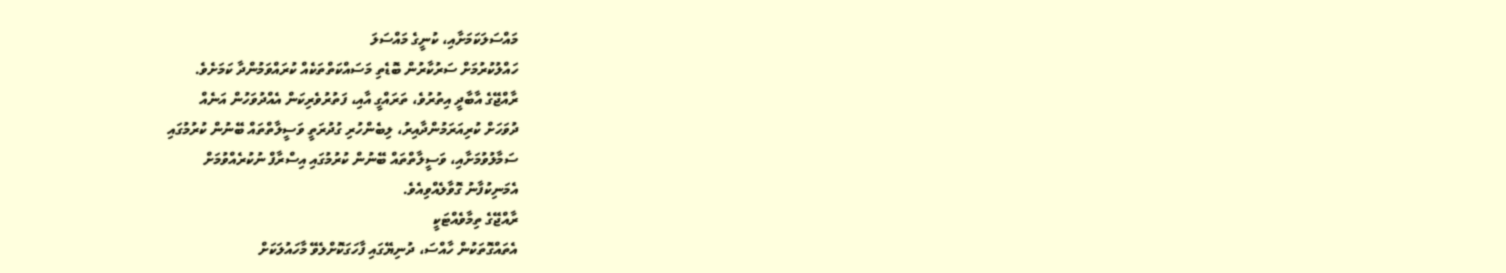މައްސަލަކަމަށާއި، ކުނީގެ މައްސަލަ
ހައްލުކުރުމަށް ސަރުކާރުން ބޮޑެތި މަސައްކަތްތަކެއް ކުރައްވަމުންދާ ކަމަށެވެ.
ރާއްޖޭގެ އާބާދީ އިތުރުވެ، ތަރައްގީ އާއި، ފަތުރުވެރިކަން އެއްދުވަހުން އަނެއް
ދުވަހަށް ކުރިއަރަމުންދާއިރު، ލިބެންހުރި ގުދުރަތީ ވަސީލާތްތައް ބޭނުން ކުރުމުގައި
ސަމާލުވުމަށާއި، ވަސީލާތްތައް ބޭނުން ކުރުމުގައި އިސްރާފް ނުކުރެއްވުމަށް
އެމަނިކުފާނު ގޮވާލެއްވިއެވެ.
ރާއްޖޭގެ ތިމާވެއްޓަކީ
އެތައްގޮތަކުން ހާއްސަ، ދުނިޔޭގައި ފާހަގަކޮށްލެވޭ މާހައުލަކަށް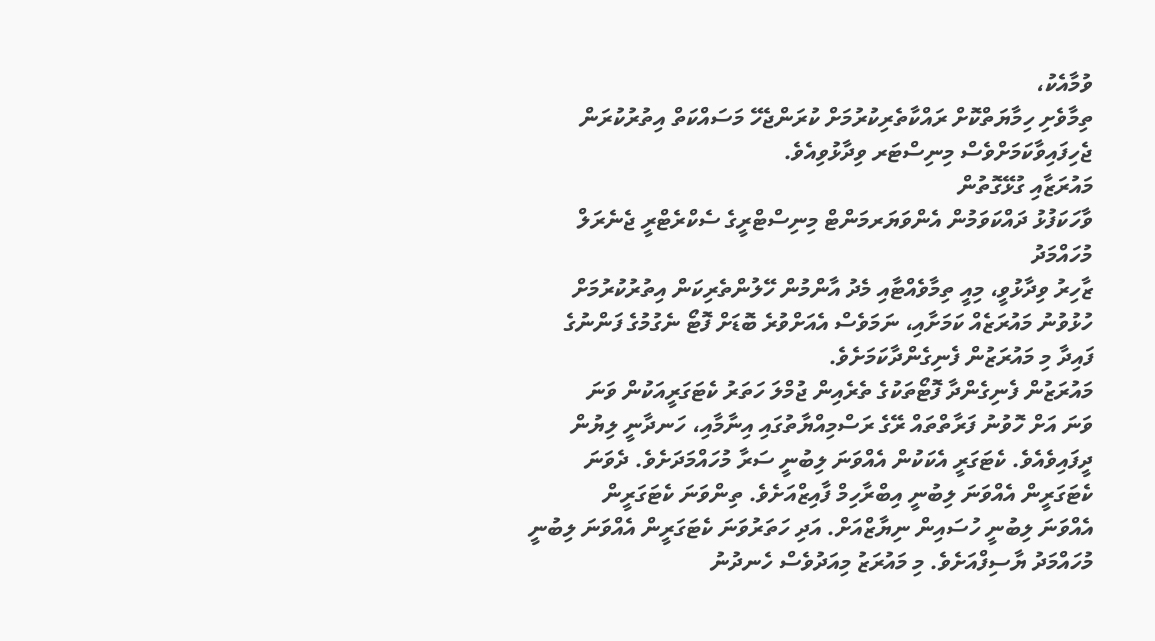ވުމާއެކު،
ތިމާވެށި ހިމާޔަތްކޮށް ރައްކާތެރިކުރުމަށް ކުރަންޖެހޭ މަސައްކަތް އިތުރުކުރަން
ޖެހިފައިވާކަމަށްވެސް މިނިސްޓަރ ވިދާޅުވިއެވެ.
މައުރަޒާއި ގުޅޭގޮތުން
ވާހަކަފުޅު ދައްކަވަމުން އެންވަޔަރމަންޓް މިނިސްޓްރީގެ ސެކްރެޓްރީ ޖެނެރަލް މުހައްމަދު
ޒާހިރު ވިދާޅުވީ، މިއީ ތިމާވެއްޓާއި މެދު އާންމުން ހޭލުންތެރިކަން އިތުރުކުރުމަށް
ހުޅުވުނު މައުރަޒެއް ކަމަށާއި، ނަމަވެސް އެއަށްވުރެ ބޮޑަށް ފޮޓޯ ނެގުމުގެ ފަންނުގެ
ފައިދާ މި މައުރަޒުން ފެނިގެންދާކަމަށެވެ.
މައުރަޒުން ފެނިގެންދާ ފޮޓޯތަކުގެ ތެރެއިން ޖުމްލަ ހަތަރު ކެޓަގަރީއަކުން ވަނަ
ވަނަ އަށް ހޮވުނު ފަރާތްތައް ރޭގެ ރަސްމިއްޔާތުގައި އިނާމާއި، ހަނދާނީ ލިޔުން
ދީފައިވެއެވެ. ކެޓަގަރީ އެކަކުން އެއްވަނަ ލިބުނީ ސަރާ މުހައްމަދަށެވެ. ދެވަނަ
ކެޓަގަރީން އެއްވަނަ ލިބުނީ އިބްރާހިމް ފާއިޒްއަށެވެ. ތިންވަނަ ކެޓަގަރީން
އެއްވަނަ ލިބުނީ ހުސައިން ނިޔާޒްއަށް. އަދި ހަތަރުވަނަ ކެޓަގަރީން އެއްވަނަ ލިބުނީ
މުހައްމަދު ޔާސިފްއަށެވެ. މި މައުރަޒު މިއަދުވެސް ހެނދުނު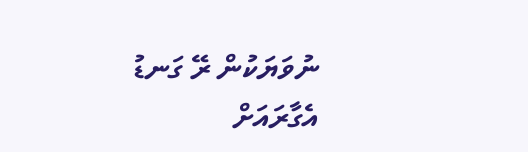ނުވަޔަކުން ރޭ ގަނޑު
އެގާރައަށް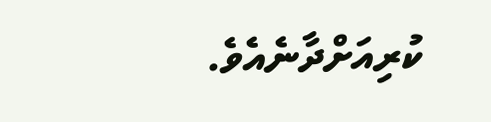ކުރިއަށްދާނެއެވެ.